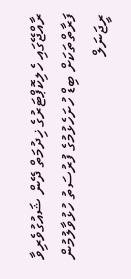ރާއްޖޭގައި ހެލިކޮޕްޓަރުގެ ޚިދުމަތް ދޭން ޝައުގުވެރިވާ ފަރާތްތަކަށް ބިޑް ހުށަހެޅުމުގެ ފުރުސަތު ހުޅުވާލުމުން ރީޖަނަލް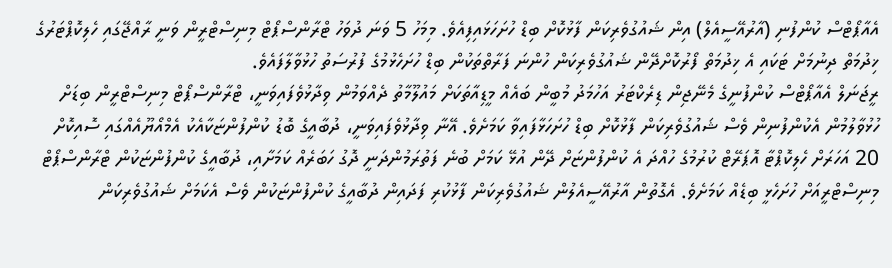އެއާޕޯޓްސް ކުންފުނި (އާރުއޭސީއެލް) އިން ޝައުގުވެރިކަން ފާޅުކޮށް ބިޑް ހުށަހަޅައިފިއެވެ. މިމަހު 5 ވަނަ ދުވަހު ޓްރާންސްޕޯޓް މިނިސްޓްރީން ވަނީ ރާއްޖޭގައި ހެލިކޮޕްޓަރުގެ ޚިދުމަތް ދިނުމަށް ޓަކައި އެ ޚިދުމަތް ފޯރުކޮށްދޭން ޝައުގުވެރިކަން ހުންނަ ފަރާތްތަކުން ބިޑް ހުށަހެޅުމުގެ ފުރުސަތު ހުޅުވާލާފައެވެ.
ރީޖަނަލް އެއާޕޯޓްސް ކުންފުނީގެ މެނޭޖިން ޑިރެކްޓަރު އަހުމަދު މުބީން ބައެއް މީޑިއާތަކަށް މައުލޫމާތު ދެއްވަމުން ވިދާޅުވެފައިވަނީ، ޓްރާންސްޕޯޓް މިނިސްޓްރީން ބިޑަށް ހުޅުވާލުމުން އެކުންފުނިން ވެސް ޝައުގުވެރިކަން ފާޅުކޮށް ބިޑް ހުށަހަޅާފައިވާ ކަމަށެވެ. އޭނާ ވިދާޅުވެފައިވަނީ، ދުބާއީގެ ބޮޑު ކުންފުންޏަކާއެކު އެމްއޯޔޫއެއްގައި ސޮއިކޮށް 20 އަހަރަށް ހެލިކޮޕްޓާ އޮޕަރޭޓް ކުރުމުގެ ހުއްދަ އެ ކުންފުންޏަށް ދޭން އުޅޭ ކަމަށް ބުނެ ފަތުރަމުންދަނީ ދޮގު ހަބަރެއް ކަމަށާއި، ދުބާއީގެ ކުންފުންޏަކުން ޓްރާންސްޕޯޓް މިނިސްޓްރީއަށް ހުށަހެޅީ ބިޑެއް ކަމަށެވެ. އެގޮތުން އާރުއޭސީއެލުން ޝައުގުވެރިކަން ފާޅުކުރި ފަދައިން ދުބާއީގެ ކުންފުންޏަކުން ވެސް އެކަމަށް ޝައުގުވެރިކަން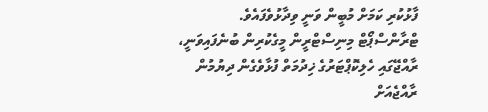ފާޅުކުރި ކަމަށް މުބީން ވަނީ ވިދާޅުވެފައެވެ.
ޓްރާންސްޕޯޓް މިނިސްޓްރީން މީގެކުރިން ބުނެފައިވަނީ، ރާއްޖޭގައި ހެލިކޮޕްޓަރުގެ ޚިދުމަތް ފުޅާވެގެން ދިޔުމުން ރާއްޖެއަށް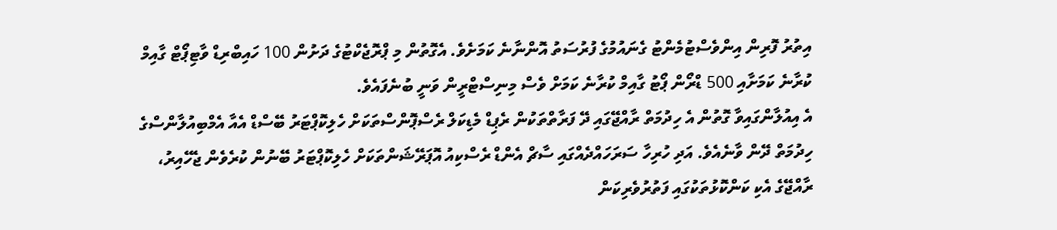އިތުރު ފޮރިން އިންވެސްޓުމެންޓު ގެނައުމުގެ ފުރުސަތު އޮންނާނެ ކަމަށެވެ. އެގޮތުން މި ޕްރޮޖެކްޓުގެ ދަށުން 100 ހައިބްރިޑް ވާޓިޕޯޓް ގާއިމް ކުރާނެ ކަމަށާއި 500 ޑްރޯން ޕޯޓު ގާއިމް ކުރާނެ ކަމަށް ވެސް މިނިސްޓްރީން ވަނީ ބުނެފައެވެ.
އެ އިއުލާންގައިވާ ގޮތުން އެ ހިދުމަތް ރާއްޖޭގައި ދޭ ފަރާތްތަކުން ރެޕިޑް މެޑިކަލް ރެސްޕޮންސްތަކަށް ހެލިކޮޕްޓަރު ބޭސްޑް އެއާ އެމްބިއުލާންސްގެ ހިދުމަތް ދޭން ވާނެއެވެ. އަދި ހުރިހާ ސަރަހައްދެއްގައި ސާޗް އެންޑް ރެސްކިއު އޮޕަރޭޝަންތަކަށް ހެލިކޮޕްޓަރު ބޭނުން ކުރެވެން ޖެހޭއިރު، ރާއްޖޭގެ އެކި ކަންކޮޅުތަކުގައި ފަތުރުވެރިކަން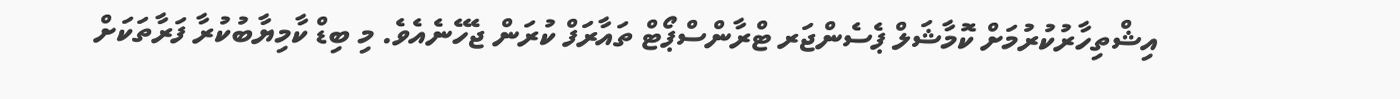އިޝްތިހާރުކުރުމަށް ކޮމާޝަލް ޕެސެންޖަރ ޓްރާންސްޕޯޓް ތައާރަފް ކުރަން ޖެހޭނެއެވެ. މި ބިޑް ކާމިޔާބުކުރާ ފަރާތަކަށް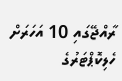ރާއްޖޭގައި 10 އަހަރަށް ހެލިކޮޕްޓަރުގެ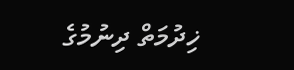ޚިދުމަތް ދިނުމުގެ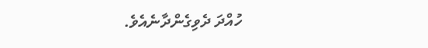ހުއްދަ ދެވިގެންދާނެއެވެ.